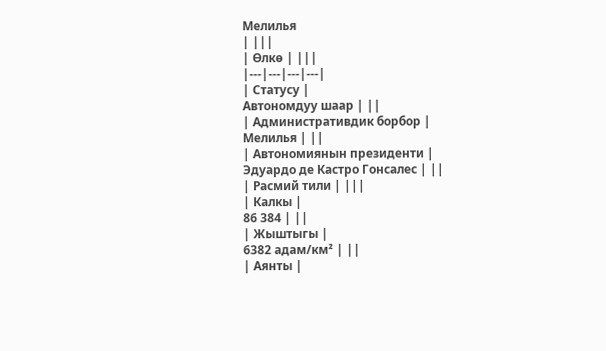Мелилья
| |||
| Өлкө | |||
|---|---|---|---|
| Статусу |
Автономдуу шаар | ||
| Административдик борбор |
Мелилья | ||
| Автономиянын президенти |
Эдуардо де Кастро Гонсалес | ||
| Расмий тили | |||
| Калкы |
86 384 | ||
| Жыштыгы |
6382 адам/км² | ||
| Аянты |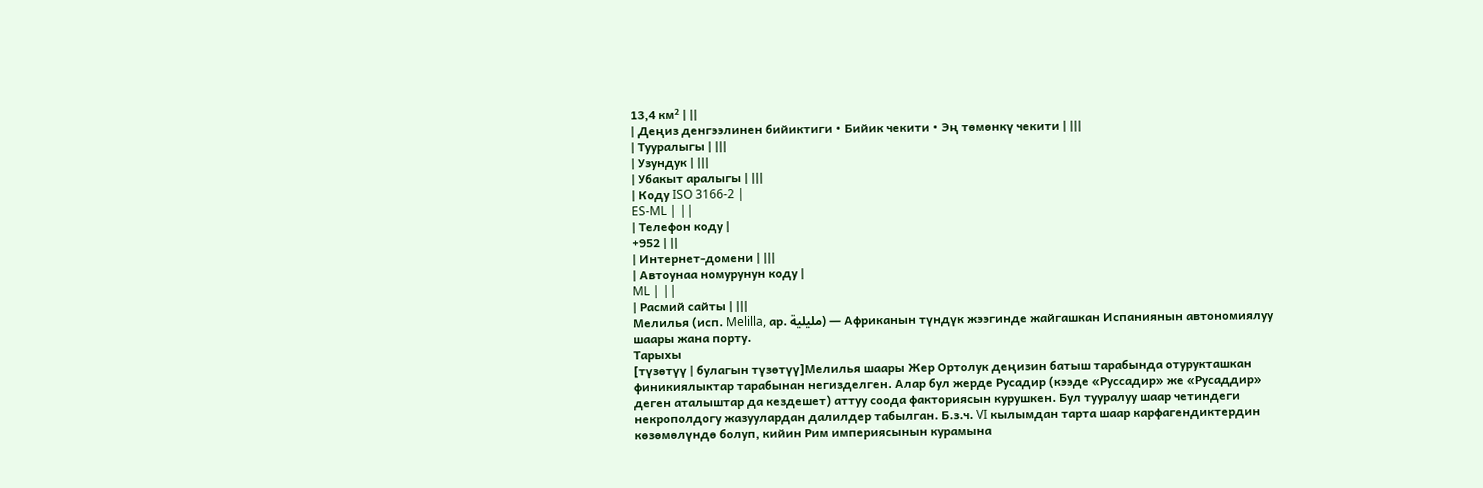13,4 км² | ||
| Деңиз денгээлинен бийиктиги • Бийик чекити • Эң төмөнкү чекити | |||
| Тууралыгы | |||
| Узундук | |||
| Убакыт аралыгы | |||
| Коду ISO 3166-2 |
ES-ML | ||
| Телефон коду |
+952 | ||
| Интернет-домени | |||
| Автоунаа номурунун коду |
ML | ||
| Расмий сайты | |||
Мелилья (исп. Melilla, ар. مليلية) — Африканын түндүк жээгинде жайгашкан Испаниянын автономиялуу шаары жана порту.
Тарыхы
[түзөтүү | булагын түзөтүү]Мелилья шаары Жер Ортолук деңизин батыш тарабында отурукташкан финикиялыктар тарабынан негизделген. Алар бул жерде Русадир (кээде «Руссадир» же «Русаддир» деген аталыштар да кездешет) аттуу соода факториясын курушкен. Бул тууралуу шаар четиндеги некрополдогу жазуулардан далилдер табылган. Б.з.ч. VI кылымдан тарта шаар карфагендиктердин көзөмөлүндө болуп, кийин Рим империясынын курамына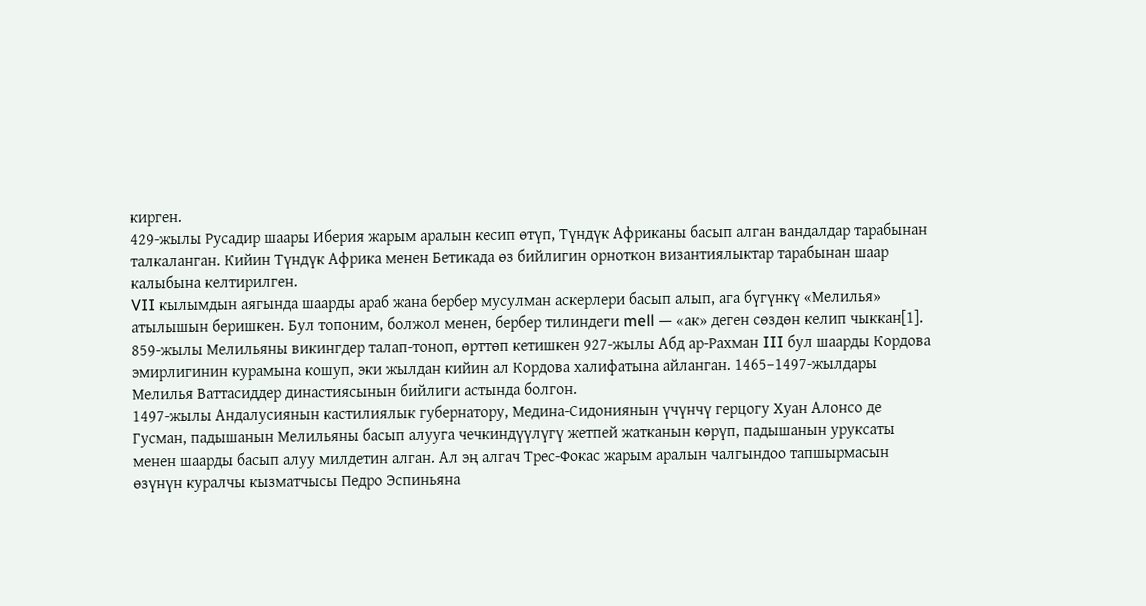кирген.
429-жылы Русадир шаары Иберия жарым аралын кесип өтүп, Түндүк Африканы басып алган вандалдар тарабынан талкаланган. Кийин Түндүк Африка менен Бетикада өз бийлигин орноткон византиялыктар тарабынан шаар калыбына келтирилген.
VII кылымдын аягында шаарды араб жана бербер мусулман аскерлери басып алып, ага бүгүнкү «Мелилья» атылышын беришкен. Бул топоним, болжол менен, бербер тилиндеги mell — «ак» деген сөздөн келип чыккан[1].
859-жылы Мелильяны викингдер талап-тоноп, өрттөп кетишкен 927-жылы Абд ар-Рахман III бул шаарды Кордова эмирлигинин курамына кошуп, эки жылдан кийин ал Кордова халифатына айланган. 1465–1497-жылдары Мелилья Ваттасиддер династиясынын бийлиги астында болгон.
1497-жылы Андалусиянын кастилиялык губернатору, Медина-Сидониянын үчүнчү герцогу Хуан Алонсо де Гусман, падышанын Мелильяны басып алууга чечкиндүүлүгү жетпей жатканын көрүп, падышанын уруксаты менен шаарды басып алуу милдетин алган. Ал эң алгач Трес-Фокас жарым аралын чалгындоо тапшырмасын өзүнүн куралчы кызматчысы Педро Эспиньяна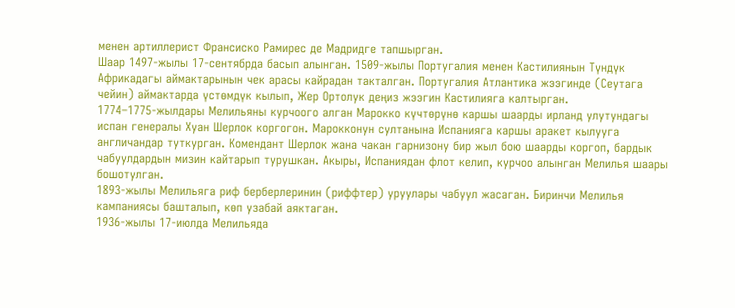менен артиллерист Франсиско Рамирес де Мадридге тапшырган.
Шаар 1497-жылы 17-сентябрда басып алынган. 1509-жылы Португалия менен Кастилиянын Түндүк Африкадагы аймактарынын чек арасы кайрадан такталган. Португалия Атлантика жээгинде (Сеутага чейин) аймактарда үстөмдүк кылып, Жер Ортолук деңиз жээгин Кастилияга калтырган.
1774–1775-жылдары Мелильяны курчоого алган Марокко күчтөрүнө каршы шаарды ирланд улутундагы испан генералы Хуан Шерлок коргогон. Марокконун султанына Испанияга каршы аракет кылууга англичандар туткурган. Комендант Шерлок жана чакан гарнизону бир жыл бою шаарды коргоп, бардык чабуулдардын мизин кайтарып турушкан. Акыры, Испаниядан флот келип, курчоо алынган Мелилья шаары бошотулган.
1893-жылы Мелильяга риф берберлеринин (риффтер) уруулары чабуул жасаган. Биринчи Мелилья кампаниясы башталып, көп узабай аяктаган.
1936-жылы 17-июлда Мелильяда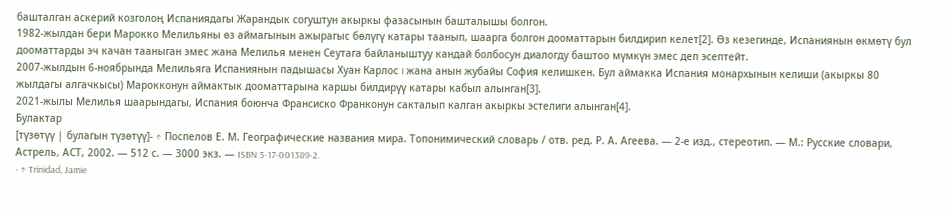башталган аскерий козголоң Испаниядагы Жарандык согуштун акыркы фазасынын башталышы болгон.
1982-жылдан бери Марокко Мелильяны өз аймагынын ажырагыс бөлүгү катары таанып, шаарга болгон дооматтарын билдирип келет[2]. Өз кезегинде, Испаниянын өкмөтү бул дооматтарды эч качан тааныган эмес жана Мелилья менен Сеутага байланыштуу кандай болбосун диалогду баштоо мүмкүн эмес деп эсептейт.
2007-жылдын 6-ноябрында Мелильяга Испаниянын падышасы Хуан Карлос I жана анын жубайы София келишкен. Бул аймакка Испания монархынын келиши (акыркы 80 жылдагы алгачкысы) Марокконун аймактык дооматтарына каршы билдирүү катары кабыл алынган[3].
2021-жылы Мелилья шаарындагы, Испания боюнча Франсиско Франконун сакталып калган акыркы эстелиги алынган[4].
Булактар
[түзөтүү | булагын түзөтүү]- ↑ Поспелов Е. М. Географические названия мира. Топонимический словарь / отв. ред. Р. А. Агеева. — 2-е изд., стереотип. — М.: Русские словари, Астрель, АСТ, 2002. — 512 с. — 3000 экз. — ISBN 5-17-001389-2.
- ↑ Trinidad, Jamie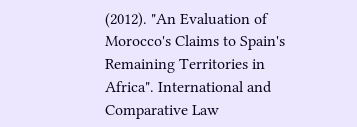(2012). "An Evaluation of Morocco's Claims to Spain's Remaining Territories in Africa". International and Comparative Law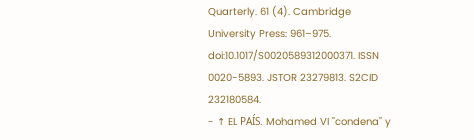Quarterly. 61 (4). Cambridge University Press: 961–975. doi:10.1017/S0020589312000371. ISSN 0020-5893. JSTOR 23279813. S2CID 232180584.
- ↑ EL PAÍS. Mohamed VI "condena" y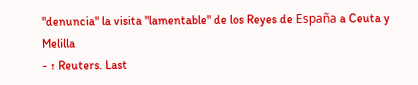"denuncia" la visita "lamentable" de los Reyes de España a Ceuta y Melilla
- ↑ Reuters. Last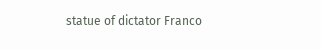statue of dictator Franco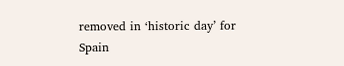removed in ‘historic day’ for Spain